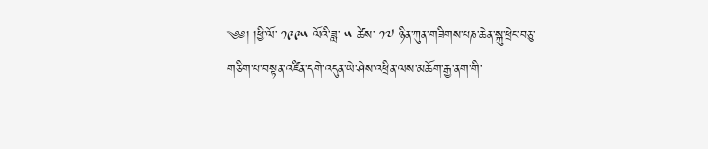༄༅། །ཕྱི་ལོ་ ༡༩༩༥ ལོའི་ཟླ་ ༥ ཚེས་ ༡༧ ཉིན་ཀུན་གཟིགས་པཎ་ཆེན་སྐུ་ཕྲེང་བཅུ་གཅིག་པ་བསྟན་འཛིན་དགེ་འདུན་ཡེ་ཤེས་འཕྲིན་ལས་མཆོག་རྒྱ་ནག་གི་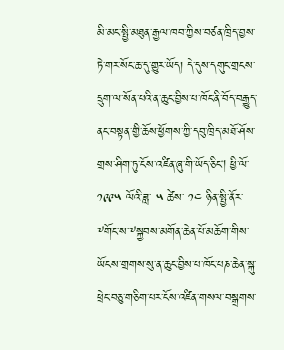མི་མང་སྤྱི་མཐུན་རྒྱལ་ཁབ་ཀྱིས་བཙན་ཁྲིད་བྱས་ཏེ་གར་སོང་ཆ་དུ་གྱུར་ཡོད། དེ་དུས་དགུང་གྲངས་དྲུག་ལ་སོན་པའི་ན་ཆུང་བྱིས་པ་ཁོང་ནི་བོད་བརྒྱུད་ནང་བསྟན་གྱི་ཆོས་ཕྱོགས་ཀྱི་དབུ་ཁྲིད་མཐོ་ཤོས་གྲས་ཤིག་ཏུ་ངོས་འཛིན་ཞུ་གི་ཡོད་ཅིང། ཕྱི་ལོ་ ༡༩༩༥ ལོའི་ཟླ་ ༥ ཚེས་ ༡༤ ཉིན་སྤྱི་ནོར་༸གོང་ས་༸སྐྱབས་མགོན་ཆེན་པོ་མཆོག་གིས་ཡོངས་གྲགས་སུ་ན་ཆུང་བྱིས་པ་ཁོང་པཎ་ཆེན་སྐུ་ཕྲེང་བཅུ་གཅིག་པར་ངོས་འཛིན་གསལ་བསྒྲགས་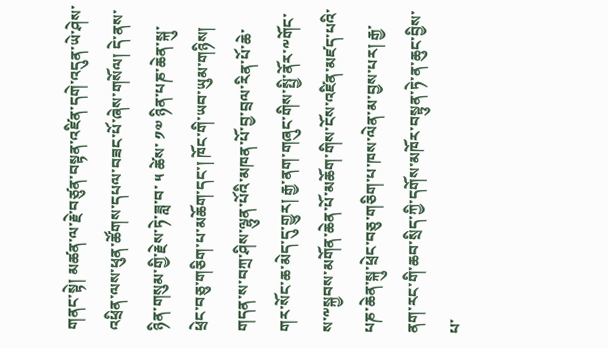གནང་སྟེ། མཚན་ལ་རྗེ་བཙུན་བསྟན་འཛིན་དགེ་འདུན་ཡེ་ཤེས་འཕྲིན་ལས་ཕུན་ཚོགས་དཔལ་བཟང་པོ་ཞེས་གསོལ། དེ་ནས་ཉིན་གསུམ་གྱི་རྗེས་ཏེ་ཟླ་བ་ ༥ ཚེས་ ༡༧ ཉིན་པཎ་ཆེན་སྐུ་ཕྲེང་བཅུ་གཅིག་པ་མཆོག་དང་། ཁོང་གི་ཡབ་ཡུམ་གཉིས། གདན་ས་བཀྲ་ཤིས་ལྷུན་པོའི་མཁན་པོ་བྱ་བྲལ་རིན་པོ་ཆེ་གར་སོང་ཆ་མེད་དུ་གྱུར། རྒྱ་ནག་གཞུང་གིས་སྤྱི་ནོར་༸གོང་ས་༸སྐྱབས་མགོན་ཆེན་པོ་མཆོག་གིས་ངོས་འཛིན་མཛད་པའི་པཎ་ཆེན་སྐུ་ཕྲེང་བཅུ་གཅིག་པ་ཁས་ལེན་མ་བྱས་པར། རྒྱ་ནག་རང་གི་ཆབ་སྲིད་ཀྱི་དགོས་མཁོར་བསྟུན་ཏེ་ན་ཆུང་བྱིས་པ་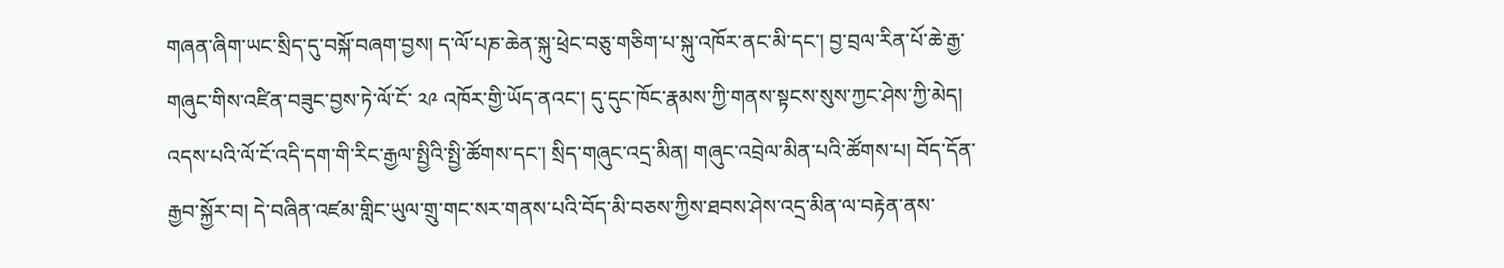གཞན་ཞིག་ཡང་སྲིད་དུ་བསྐོ་བཞག་བྱས། ད་ལོ་པཎ་ཆེན་སྐུ་ཕྲེང་བཅུ་གཅིག་པ་སྐུ་འཁོར་ནང་མི་དང་། བྱ་བྲལ་རིན་པོ་ཆེ་རྒྱ་གཞུང་གིས་འཛིན་བཟུང་བྱས་ཏེ་ལོ་ངོ་ ༢༩ འཁོར་གྱི་ཡོད་ནའང་། དུ་དུང་ཁོང་རྣམས་ཀྱི་གནས་སྟངས་སུས་ཀྱང་ཤེས་ཀྱི་མེད།
འདས་པའི་ལོ་ངོ་འདི་དག་གི་རིང་རྒྱལ་སྤྱིའི་སྤྱི་ཚོགས་དང་། སྲིད་གཞུང་འདྲ་མིན། གཞུང་འབྲེལ་མིན་པའི་ཚོགས་པ། བོད་དོན་རྒྱབ་སྐྱོར་བ། དེ་བཞིན་འཛམ་གླིང་ཡུལ་གྲུ་གང་སར་གནས་པའི་བོད་མི་བཅས་ཀྱིས་ཐབས་ཤེས་འདྲ་མིན་ལ་བརྟེན་ནས་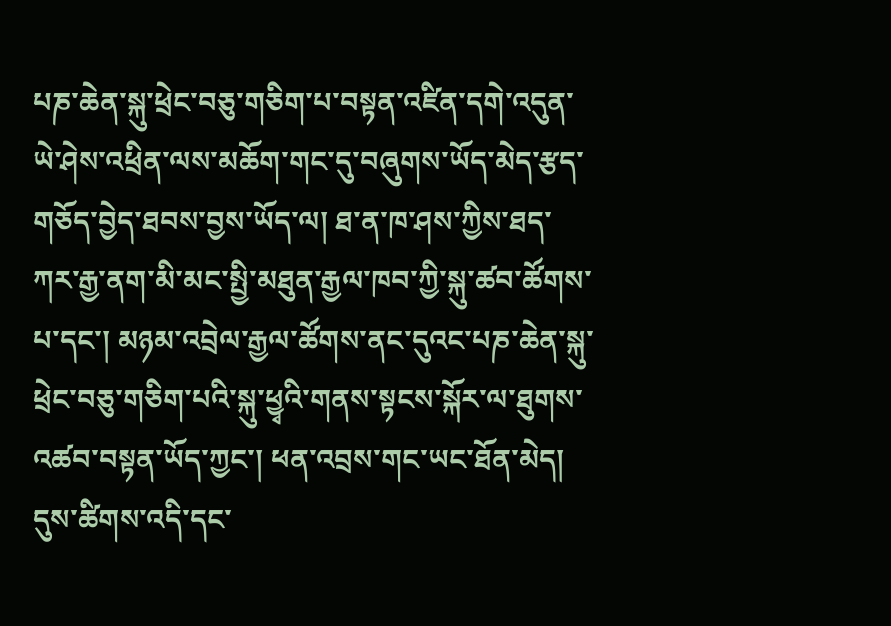པཎ་ཆེན་སྐུ་ཕྲེང་བཅུ་གཅིག་པ་བསྟན་འཛིན་དགེ་འདུན་ཡེ་ཤེས་འཕྲིན་ལས་མཆོག་གང་དུ་བཞུགས་ཡོད་མེད་རྩད་གཅོད་བྱེད་ཐབས་བྱས་ཡོད་ལ། ཐ་ན་ཁ་ཤས་ཀྱིས་ཐད་ཀར་རྒྱ་ནག་མི་མང་སྤྱི་མཐུན་རྒྱལ་ཁབ་ཀྱི་སྐུ་ཚབ་ཚོགས་པ་དང་། མཉམ་འབྲེལ་རྒྱལ་ཚོགས་ནང་དུའང་པཎ་ཆེན་སྐུ་ཕྲེང་བཅུ་གཅིག་པའི་སྐུ་ཕྱྭའི་གནས་སྟངས་སྐོར་ལ་ཐུགས་འཚབ་བསྟན་ཡོད་ཀྱང་། ཕན་འབྲས་གང་ཡང་ཐོན་མེད།
དུས་ཚིགས་འདི་དང་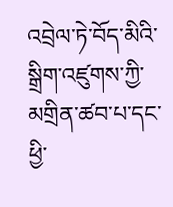འབྲེལ་ཏེ་བོད་མིའི་སྒྲིག་འཛུགས་ཀྱི་མགྲིན་ཚབ་པ་དང་ཕྱི་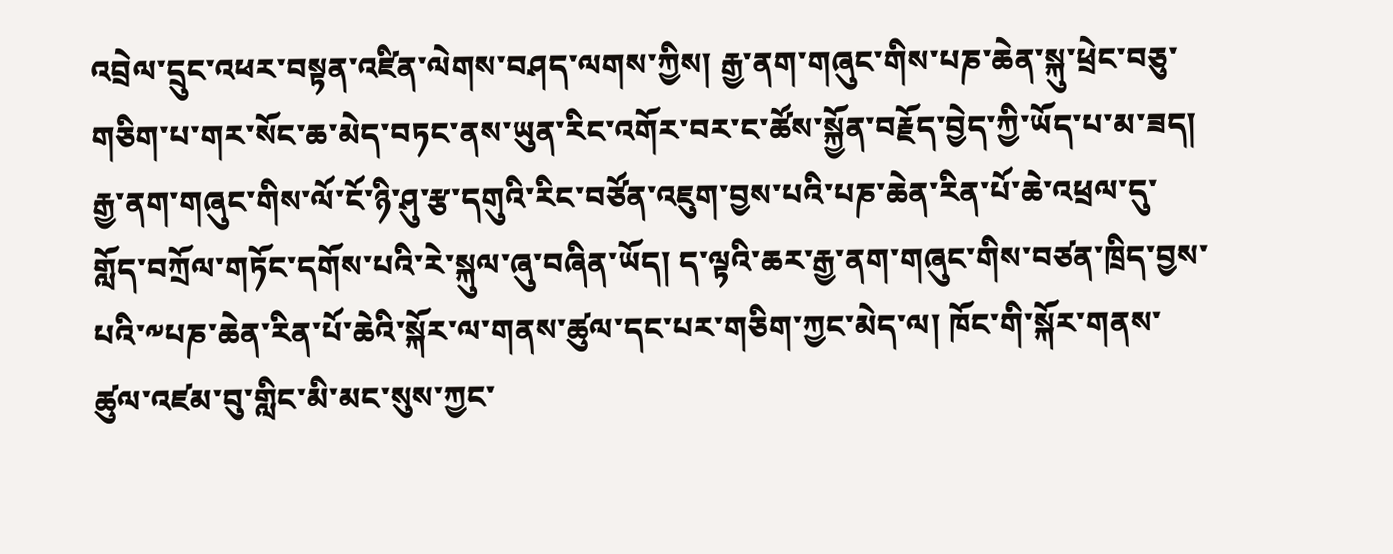འབྲེལ་དྲུང་འཕར་བསྟན་འཛིན་ལེགས་བཤད་ལགས་ཀྱིས། རྒྱ་ནག་གཞུང་གིས་པཎ་ཆེན་སྐུ་ཕྲེང་བཅུ་གཅིག་པ་གར་སོང་ཆ་མེད་བཏང་ནས་ཡུན་རིང་འགོར་བར་ང་ཚོས་སྐྱོན་བརྗོད་བྱེད་ཀྱི་ཡོད་པ་མ་ཟད། རྒྱ་ནག་གཞུང་གིས་ལོ་ངོ་ཉི་ཤུ་རྩ་དགུའི་རིང་བཙོན་འཇུག་བྱས་པའི་པཎ་ཆེན་རིན་པོ་ཆེ་འཕྲལ་དུ་གློད་བཀྲོལ་གཏོང་དགོས་པའི་རེ་སྐུལ་ཞུ་བཞིན་ཡོད། ད་ལྟའི་ཆར་རྒྱ་ནག་གཞུང་གིས་བཙན་ཁྲིད་བྱས་པའི་༸པཎ་ཆེན་རིན་པོ་ཆེའི་སྐོར་ལ་གནས་ཚུལ་དང་པར་གཅིག་ཀྱང་མེད་ལ། ཁོང་གི་སྐོར་གནས་ཚུལ་འཛམ་བུ་གླིང་མི་མང་སུས་ཀྱང་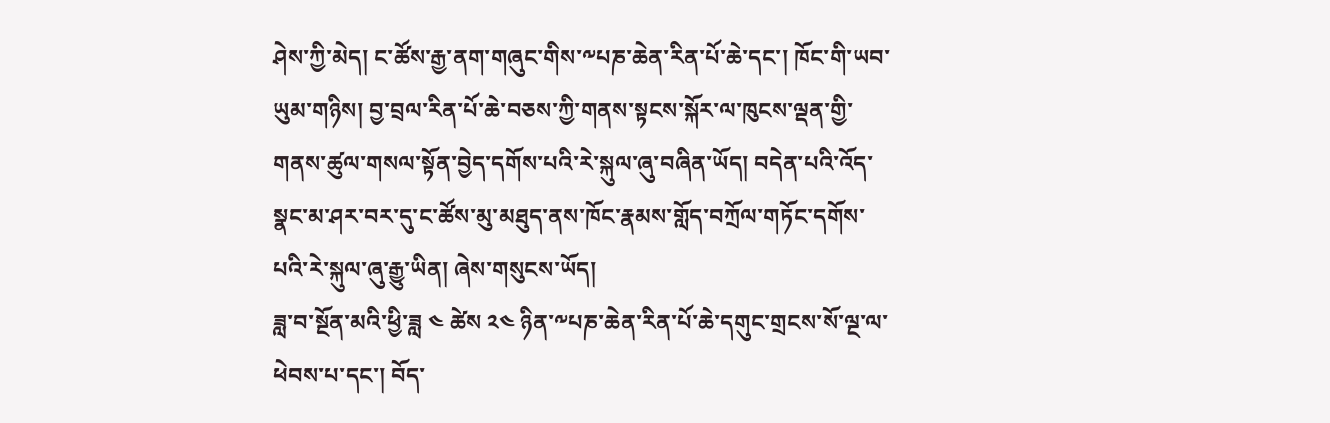ཤེས་ཀྱི་མེད། ང་ཚོས་རྒྱ་ནག་གཞུང་གིས་༸པཎ་ཆེན་རིན་པོ་ཆེ་དང་། ཁོང་གི་ཡབ་ཡུམ་གཉིས། བྱ་བྲལ་རིན་པོ་ཆེ་བཅས་ཀྱི་གནས་སྟངས་སྐོར་ལ་ཁུངས་ལྡན་གྱི་གནས་ཚུལ་གསལ་སྟོན་བྱེད་དགོས་པའི་རེ་སྐུལ་ཞུ་བཞིན་ཡོད། བདེན་པའི་འོད་སྣང་མ་ཤར་བར་དུ་ང་ཚོས་མུ་མཐུད་ནས་ཁོང་རྣམས་གློད་བཀྲོལ་གཏོང་དགོས་པའི་རེ་སྐུལ་ཞུ་རྒྱུ་ཡིན། ཞེས་གསུངས་ཡོད།
ཟླ་བ་སྔོན་མའི་ཕྱི་ཟླ ༤ ཚེས ༢༤ ཉིན་༸པཎ་ཆེན་རིན་པོ་ཆེ་དགུང་གྲངས་སོ་ལྔ་ལ་ཕེབས་པ་དང་། བོད་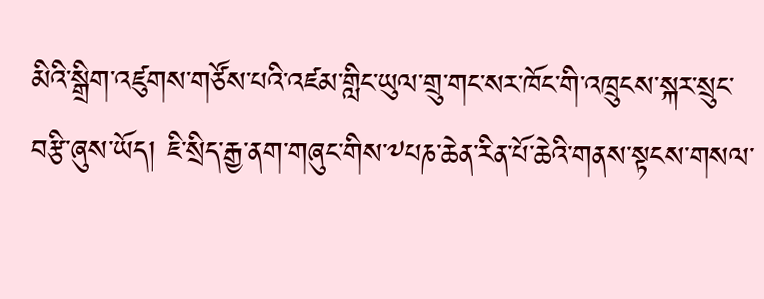མིའི་སྒྲིག་འཛུགས་གཙོས་པའི་འཛམ་གླིང་ཡུལ་གྲུ་གང་སར་ཁོང་གི་འཁྲུངས་སྐར་སྲུང་བརྩི་ཞུས་ཡོད། ཇི་སྲིད་རྒྱ་ནག་གཞུང་གིས་༸པཎ་ཆེན་རིན་པོ་ཆེའི་གནས་སྟངས་གསལ་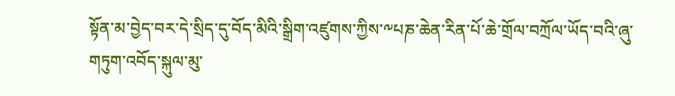སྟོན་མ་བྱེད་བར་དེ་སྲིད་དུ་བོད་མིའི་སྒྲིག་འཛུགས་ཀྱིས་༸པཎ་ཆེན་རིན་པོ་ཆེ་གྲོལ་བཀྲོལ་ཡོད་བའི་ཞུ་གཏུག་འབོད་སྐུལ་མུ་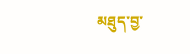མཐུད་བྱ་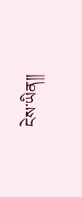ངེས་ཡིན།།